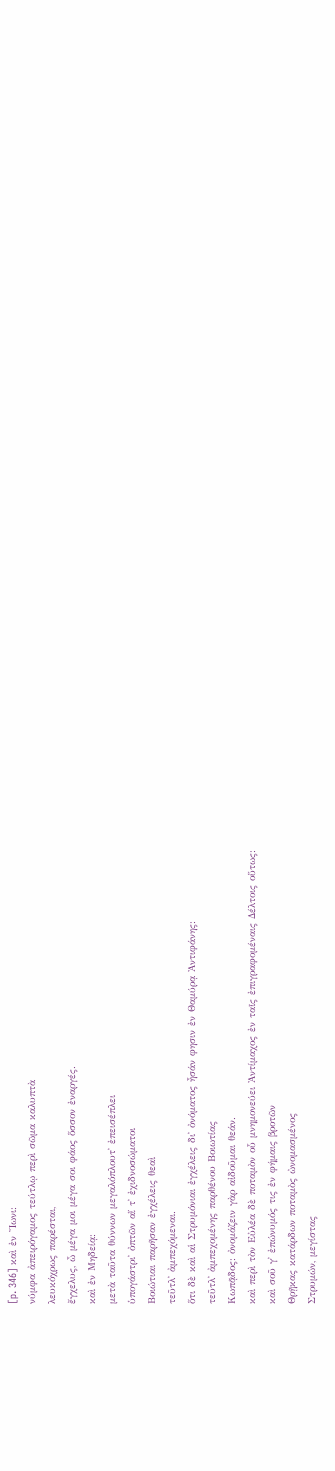[p. 346] καὶ ἐν Ἴωνι:
νύμφα ἀπειρόγαμος τεύτλῳ περὶ σῶμα καλυπτὰ
λευκόχρως παρέσται,
ἔγχελυς, ὦ μέγα μοι μέγα σοι φάος ὅσσον ἐναργές.
καὶ ἐν Μηδείᾳ:
μετὰ ταῦτα θύννων μεγαλόπλουτ᾽ ἐπεισέπλει
ὑπογάστρι᾽ ὀπτῶν αἵ τ᾽ ἐχιδνοσώματοι
Βοιώτιαι παρῆσαν ἐγχέλεις θεαὶ
τεῦτλ᾽ ἀμπεχόμεναι.
ὅτι δὲ καὶ αἱ Στρυμόνιαι ἐγχέλεις δι᾽ ὀνόματος ἦσάν φησιν ἐν Θαμύρᾳ Ἀντιφάνης:
τεῦτλ᾽ ἀμπεχομένης παρθένου Βοιωτίας
Κωπᾷδος: ὀνομάζειν γὰρ αἰδοῦμαι θεάν.
καὶ περὶ τὸν Εὐλέα δὲ ποταμὸν οὗ μνημονεύει Ἀντίμαχος ἐν ταῖς ἐπιγραφομέναις Δέλτοις οὕτως:
καὶ σοῦ γ᾽ ἐπώνυμός τις ἐν φήμαις βροτῶν
Θρῇκας κατάρδων ποταμὸς ὠνομασμένος
Στρυμών, μεγίστας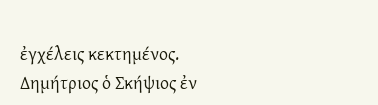ἐγχέλεις κεκτημένος.
Δημήτριος ὁ Σκήψιος ἐν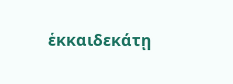ἑκκαιδεκάτῃ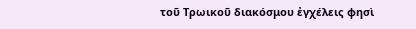τοῦ Τρωικοῦ διακόσμου ἐγχέλεις φησὶ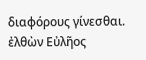διαφόρους γίνεσθαι.
ἐλθὼν Εὐλῆος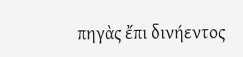πηγὰς ἔπι δινήεντος